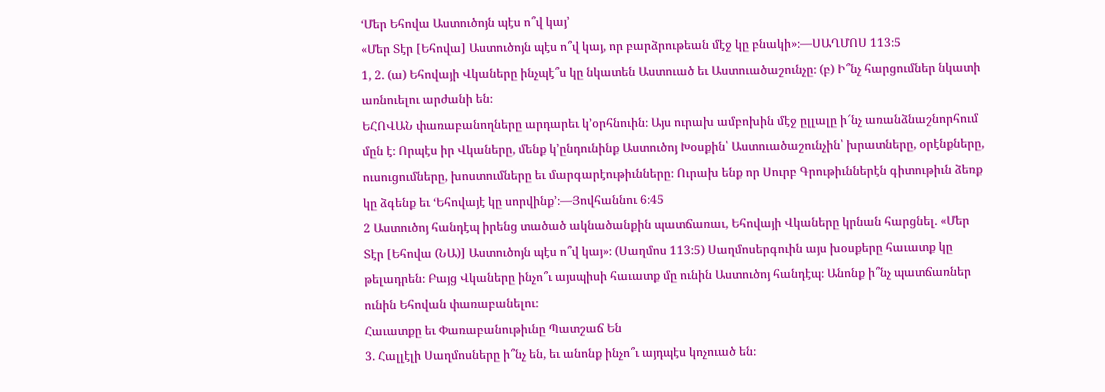‘Մեր Եհովա Աստուծոյն պէս ո՞վ կայ’
«Մեր Տէր [Եհովա] Աստուծոյն պէս ո՞վ կայ, որ բարձրութեան մէջ կը բնակի»։—ՍԱՂՄՈՍ 113։5
1, 2. (ա) Եհովայի Վկաները ինչպէ՞ս կը նկատեն Աստուած եւ Աստուածաշունչը։ (բ) Ի՞նչ հարցումներ նկատի առնուելու արժանի են։
ԵՀՈՎԱՆ փառաբանողները արդարեւ կ’օրհնուին։ Այս ուրախ ամբոխին մէջ ըլլալը ի՜նչ առանձնաշնորհում մըն է։ Որպէս իր Վկաները, մենք կ’ընդունինք Աստուծոյ Խօսքին՝ Աստուածաշունչին՝ խրատները, օրէնքները, ուսուցումները, խոստումները եւ մարգարէութիւնները։ Ուրախ ենք որ Սուրբ Գրութիւններէն գիտութիւն ձեռք կը ձգենք եւ ‘Եհովայէ կը սորվինք’։—Յովհաննու 6։45
2 Աստուծոյ հանդէպ իրենց տածած ակնածանքին պատճառաւ, Եհովայի Վկաները կրնան հարցնել. «Մեր Տէր [Եհովա (ՆԱ)] Աստուծոյն պէս ո՞վ կայ»։ (Սաղմոս 113։5) Սաղմոսերգուին այս խօսքերը հաւատք կը թելադրեն։ Բայց Վկաները ինչո՞ւ այսպիսի հաւատք մը ունին Աստուծոյ հանդէպ։ Անոնք ի՞նչ պատճառներ ունին Եհովան փառաբանելու։
Հաւատքը եւ Փառաբանութիւնը Պատշաճ Են
3. Հալլէլի Սաղմոսները ի՞նչ են, եւ անոնք ինչո՞ւ այդպէս կոչուած են։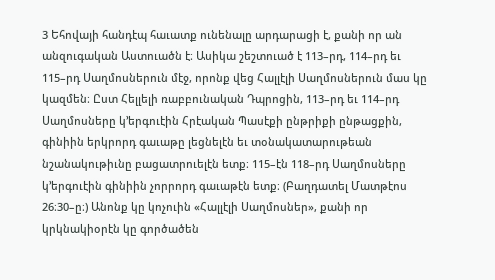3 Եհովայի հանդէպ հաւատք ունենալը արդարացի է, քանի որ ան անզուգական Աստուածն է։ Ասիկա շեշտուած է 113–րդ, 114–րդ եւ 115–րդ Սաղմոսներուն մէջ, որոնք վեց Հալլէլի Սաղմոսներուն մաս կը կազմեն։ Ըստ Հելլելի ռաբբունական Դպրոցին, 113–րդ եւ 114–րդ Սաղմոսները կ’երգուէին Հրէական Պասէքի ընթրիքի ընթացքին, գինիին երկրորդ գաւաթը լեցնելէն եւ տօնակատարութեան նշանակութիւնը բացատրուելէն ետք։ 115–էն 118–րդ Սաղմոսները կ’երգուէին գինիին չորրորդ գաւաթէն ետք։ (Բաղդատել Մատթէոս 26։30–ը։) Անոնք կը կոչուին «Հալլէլի Սաղմոսներ», քանի որ կրկնակիօրէն կը գործածեն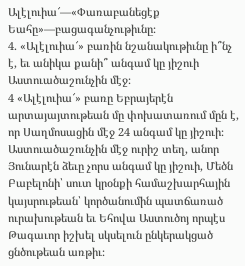Ալէլուիա՜—«Փառաբանեցէք Եահը»—բացագանչութիւնը։
4. «Ալէլուիա՜» բառին նշանակութիւնը ի՞նչ է, եւ անիկա քանի՞ անգամ կը յիշուի Աստուածաշունչին մէջ։
4 «Ալէլուիա՜» բառը Եբրայերէն արտայայտութեան մը փոխատառում մըն է, որ Սաղմոսացին մէջ 24 անգամ կը յիշուի։ Աստուածաշունչին մէջ ուրիշ տեղ, անոր Յունարէն ձեւը չորս անգամ կը յիշուի, Մեծն Բաբելոնի՝ սուտ կրօնքի համաշխարհային կայսրութեան՝ կործանումին պատճառած ուրախութեան եւ Եհովա Աստուծոյ որպէս Թագաւոր իշխել սկսելուն ընկերակցած ցնծութեան առթիւ։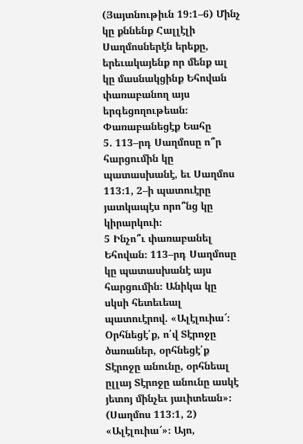(Յայտնութիւն 19։1–6) Մինչ կը քննենք Հալլէլի Սաղմոսներէն երեքը, երեւակայենք որ մենք ալ կը մասնակցինք Եհովան փառաբանող այս երգեցողութեան։
Փառաբանեցէք Եահը
5. 113–րդ Սաղմոսը ո՞ր հարցումին կը պատասխանէ, եւ Սաղմոս 113։1, 2–ի պատուէրը յատկապէս որո՞նց կը կիրարկուի։
5 Ինչո՞ւ փառաբանել Եհովան։ 113–րդ Սաղմոսը կը պատասխանէ այս հարցումին։ Անիկա կը սկսի հետեւեալ պատուէրով. «Ալէլուիա՜։ Օրհնեցէ՛ք, ո՛վ Տէրոջը ծառաներ, օրհնեցէ՛ք Տէրոջը անունը, օրհնեալ ըլլայ Տէրոջը անունը ասկէ յետոյ մինչեւ յաւիտեան»։ (Սաղմոս 113։1, 2) «Ալէլուիա՜»։ Այո,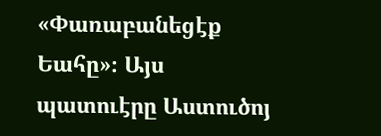«Փառաբանեցէք Եահը»։ Այս պատուէրը Աստուծոյ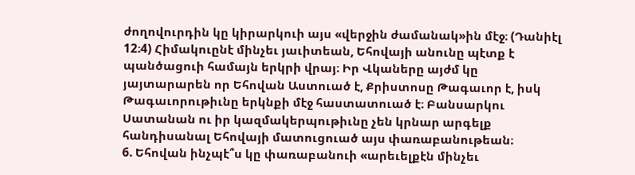ժողովուրդին կը կիրարկուի այս «վերջին ժամանակ»ին մէջ։ (Դանիէլ 12։4) Հիմակուընէ մինչեւ յաւիտեան, Եհովայի անունը պէտք է պանծացուի համայն երկրի վրայ։ Իր Վկաները այժմ կը յայտարարեն որ Եհովան Աստուած է, Քրիստոսը Թագաւոր է, իսկ Թագաւորութիւնը երկնքի մէջ հաստատուած է։ Բանսարկու Սատանան ու իր կազմակերպութիւնը չեն կրնար արգելք հանդիսանալ Եհովայի մատուցուած այս փառաբանութեան։
6. Եհովան ինչպէ՞ս կը փառաբանուի «արեւելքէն մինչեւ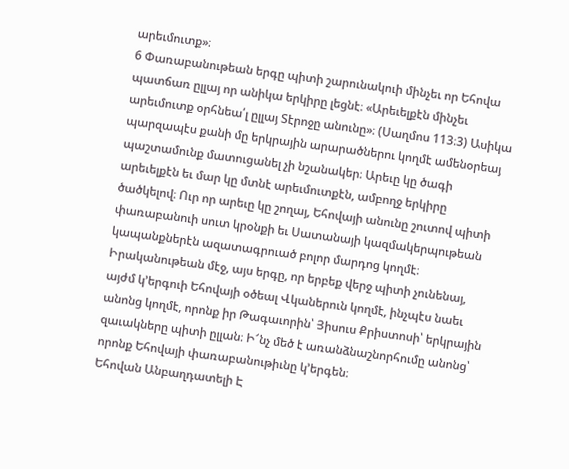արեւմուտք»։
6 Փառաբանութեան երգը պիտի շարունակուի մինչեւ որ Եհովա պատճառ ըլլայ որ անիկա երկիրը լեցնէ։ «Արեւելքէն մինչեւ արեւմուտք օրհնեա՛լ ըլլայ Տէրոջը անունը»։ (Սաղմոս 113։3) Ասիկա պարզապէս քանի մը երկրային արարածներու կողմէ ամենօրեայ պաշտամունք մատուցանել չի նշանակեր։ Արեւը կը ծագի արեւելքէն եւ մար կը մտնէ արեւմուտքէն, ամբողջ երկիրը ծածկելով։ Ուր որ արեւը կը շողայ, Եհովայի անունը շուտով պիտի փառաբանուի սուտ կրօնքի եւ Սատանայի կազմակերպութեան կապանքներէն ազատագրուած բոլոր մարդոց կողմէ։ Իրականութեան մէջ, այս երգը, որ երբեք վերջ պիտի չունենայ, այժմ կ’երգուի Եհովայի օծեալ Վկաներուն կողմէ, ինչպէս նաեւ անոնց կողմէ, որոնք իր Թագաւորին՝ Յիսուս Քրիստոսի՝ երկրային զաւակները պիտի ըլլան։ Ի՜նչ մեծ է առանձնաշնորհումը անոնց՝ որոնք Եհովայի փառաբանութիւնը կ’երգեն։
Եհովան Անբաղդատելի Է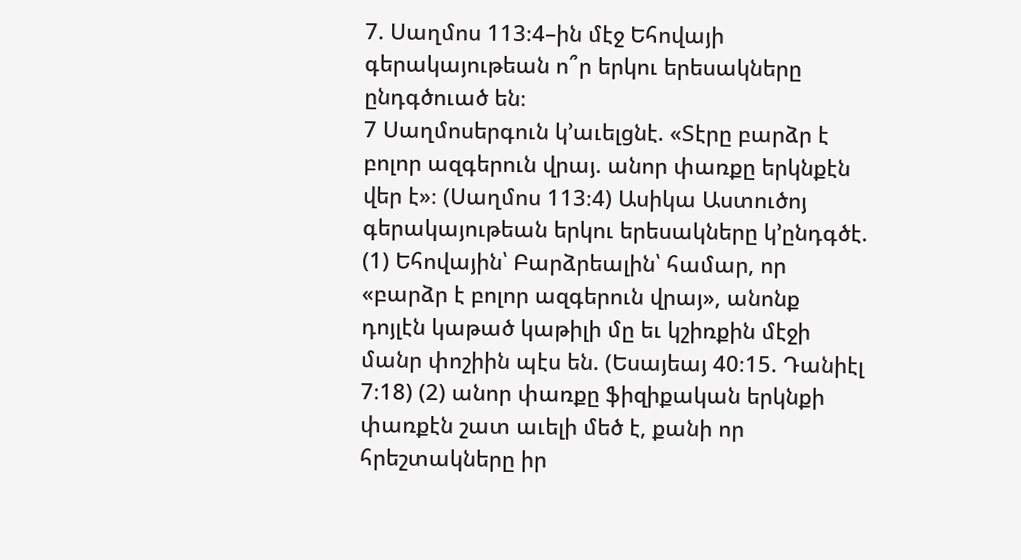7. Սաղմոս 113։4–ին մէջ Եհովայի գերակայութեան ո՞ր երկու երեսակները ընդգծուած են։
7 Սաղմոսերգուն կ’աւելցնէ. «Տէրը բարձր է բոլոր ազգերուն վրայ. անոր փառքը երկնքէն վեր է»։ (Սաղմոս 113։4) Ասիկա Աստուծոյ գերակայութեան երկու երեսակները կ’ընդգծէ. (1) Եհովային՝ Բարձրեալին՝ համար, որ «բարձր է բոլոր ազգերուն վրայ», անոնք դոյլէն կաթած կաթիլի մը եւ կշիռքին մէջի մանր փոշիին պէս են. (Եսայեայ 40։15. Դանիէլ 7։18) (2) անոր փառքը ֆիզիքական երկնքի փառքէն շատ աւելի մեծ է, քանի որ հրեշտակները իր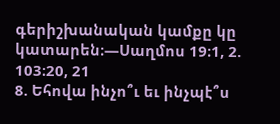գերիշխանական կամքը կը կատարեն։—Սաղմոս 19։1, 2. 103։20, 21
8. Եհովա ինչո՞ւ եւ ինչպէ՞ս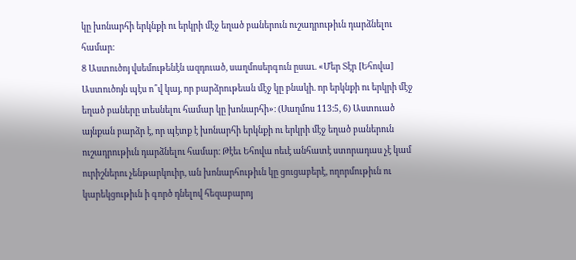կը խոնարհի երկնքի ու երկրի մէջ եղած բաներուն ուշադրութիւն դարձնելու համար։
8 Աստուծոյ վսեմութենէն ազդուած, սաղմոսերգուն ըսաւ. «Մեր Տէր [Եհովա] Աստուծոյն պէս ո՞վ կայ, որ բարձրութեան մէջ կը բնակի. որ երկնքի ու երկրի մէջ եղած բաները տեսնելու համար կը խոնարհի»։ (Սաղմոս 113։5, 6) Աստուած այնքան բարձր է, որ պէտք է խոնարհի երկնքի ու երկրի մէջ եղած բաներուն ուշադրութիւն դարձնելու համար։ Թէեւ Եհովա ոեւէ անհատէ ստորադաս չէ կամ ուրիշներու չենթարկուիր, ան խոնարհութիւն կը ցուցաբերէ, ողորմութիւն ու կարեկցութիւն ի գործ դնելով հեզաբարոյ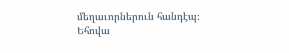մեղաւորներուն հանդէպ։ Եհովա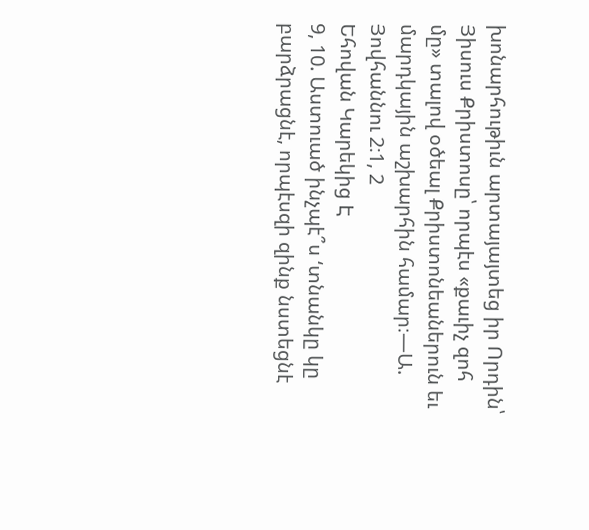խոնարհութիւն արտայայտեց իր Որդին՝ Յիսուս Քրիստոսը՝ որպէս «քաւիչ զոհ մը» տալով օծեալ Քրիստոնեաներուն եւ մարդկային աշխարհին համար։—Ա. Յովհաննու 2։1, 2
Եհովան Կարեկից Է
9, 10. Աստուած ինչպէ՞ս ‘տնանկը կը բարձրացնէ, որպէսզի զինք նստեցնէ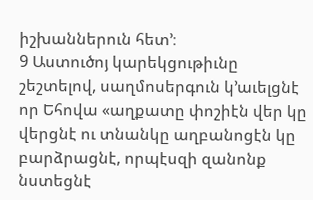իշխաններուն հետ’։
9 Աստուծոյ կարեկցութիւնը շեշտելով, սաղմոսերգուն կ’աւելցնէ որ Եհովա «աղքատը փոշիէն վեր կը վերցնէ ու տնանկը աղբանոցէն կը բարձրացնէ, որպէսզի զանոնք նստեցնէ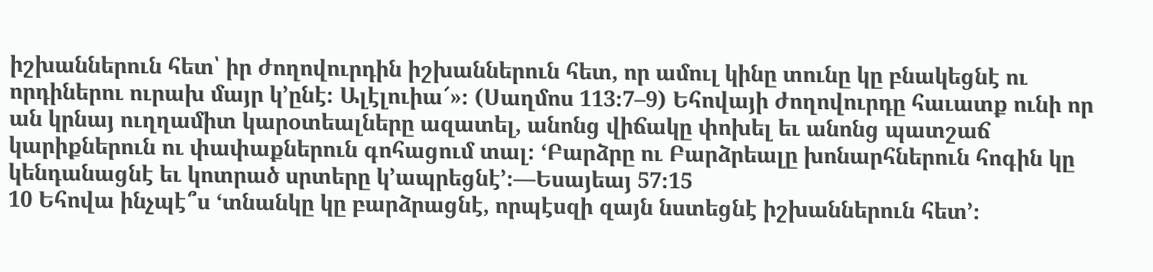իշխաններուն հետ՝ իր ժողովուրդին իշխաններուն հետ, որ ամուլ կինը տունը կը բնակեցնէ ու որդիներու ուրախ մայր կ’ընէ։ Ալէլուիա՜»։ (Սաղմոս 113։7–9) Եհովայի ժողովուրդը հաւատք ունի որ ան կրնայ ուղղամիտ կարօտեալները ազատել, անոնց վիճակը փոխել եւ անոնց պատշաճ կարիքներուն ու փափաքներուն գոհացում տալ։ ‘Բարձրը ու Բարձրեալը խոնարհներուն հոգին կը կենդանացնէ եւ կոտրած սրտերը կ’ապրեցնէ’։—Եսայեայ 57։15
10 Եհովա ինչպէ՞ս ‘տնանկը կը բարձրացնէ, որպէսզի զայն նստեցնէ իշխաններուն հետ’։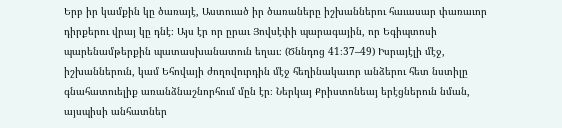Երբ իր կամքին կը ծառայէ, Աստուած իր ծառաները իշխաններու հաւասար փառաւոր դիրքերու վրայ կը դնէ։ Այս էր որ ըրաւ Յովսէփի պարագային, որ Եգիպտոսի պարենամթերքին պատասխանատուն եղաւ։ (Ծննդոց 41։37–49) Իսրայէլի մէջ, իշխաններուն, կամ Եհովայի ժողովուրդին մէջ հեղինակաւոր անձերու հետ նստիլը գնահատուելիք առանձնաշնորհում մըն էր։ Ներկայ Քրիստոնեայ երէցներուն նման, այսպիսի անհատներ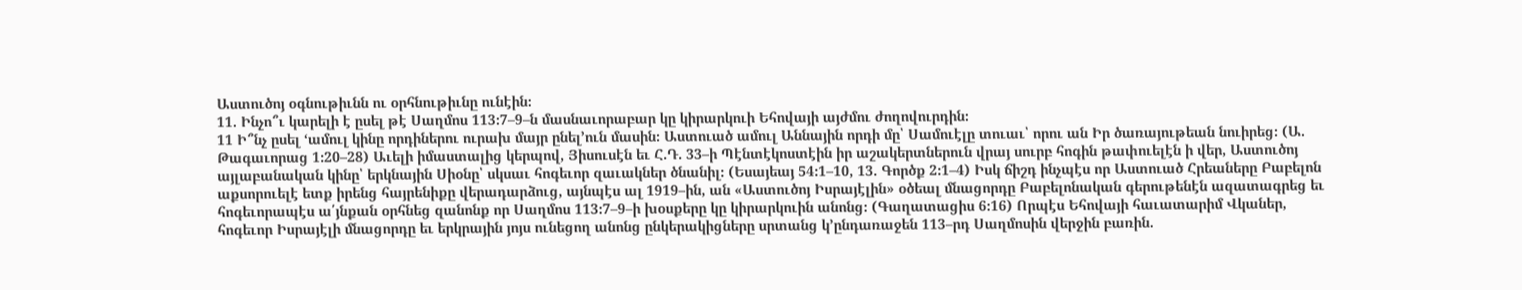Աստուծոյ օգնութիւնն ու օրհնութիւնը ունէին։
11. Ինչո՞ւ կարելի է ըսել թէ Սաղմոս 113։7–9–ն մասնաւորաբար կը կիրարկուի Եհովայի այժմու ժողովուրդին։
11 Ի՞նչ ըսել ‘ամուլ կինը որդիներու ուրախ մայր ընել’ուն մասին։ Աստուած ամուլ Աննային որդի մը՝ Սամուէլը տուաւ՝ որու ան Իր ծառայութեան նուիրեց։ (Ա. Թագաւորաց 1։20–28) Աւելի իմաստալից կերպով, Յիսուսէն եւ Հ.Դ. 33–ի Պէնտէկոստէին իր աշակերտներուն վրայ սուրբ հոգին թափուելէն ի վեր, Աստուծոյ այլաբանական կինը՝ երկնային Սիօնը՝ սկսաւ հոգեւոր զաւակներ ծնանիլ։ (Եսայեայ 54։1–10, 13. Գործք 2։1–4) Իսկ ճիշդ ինչպէս որ Աստուած Հրեաները Բաբելոն աքսորուելէ ետք իրենց հայրենիքը վերադարձուց, այնպէս ալ 1919–ին, ան «Աստուծոյ Իսրայէլին» օծեալ մնացորդը Բաբելոնական գերութենէն ազատագրեց եւ հոգեւորապէս ա՛յնքան օրհնեց զանոնք որ Սաղմոս 113։7–9–ի խօսքերը կը կիրարկուին անոնց։ (Գաղատացիս 6։16) Որպէս Եհովայի հաւատարիմ Վկաներ, հոգեւոր Իսրայէլի մնացորդը եւ երկրային յոյս ունեցող անոնց ընկերակիցները սրտանց կ’ընդառաջեն 113–րդ Սաղմոսին վերջին բառին.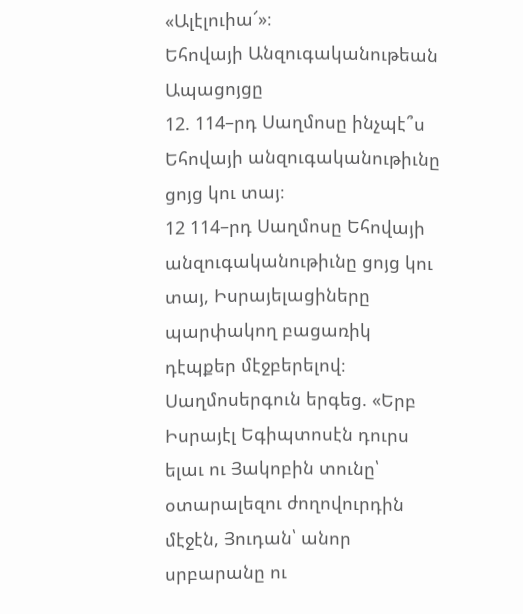«Ալէլուիա՜»։
Եհովայի Անզուգականութեան Ապացոյցը
12. 114–րդ Սաղմոսը ինչպէ՞ս Եհովայի անզուգականութիւնը ցոյց կու տայ։
12 114–րդ Սաղմոսը Եհովայի անզուգականութիւնը ցոյց կու տայ, Իսրայելացիները պարփակող բացառիկ դէպքեր մէջբերելով։ Սաղմոսերգուն երգեց. «Երբ Իսրայէլ Եգիպտոսէն դուրս ելաւ ու Յակոբին տունը՝ օտարալեզու ժողովուրդին մէջէն, Յուդան՝ անոր սրբարանը ու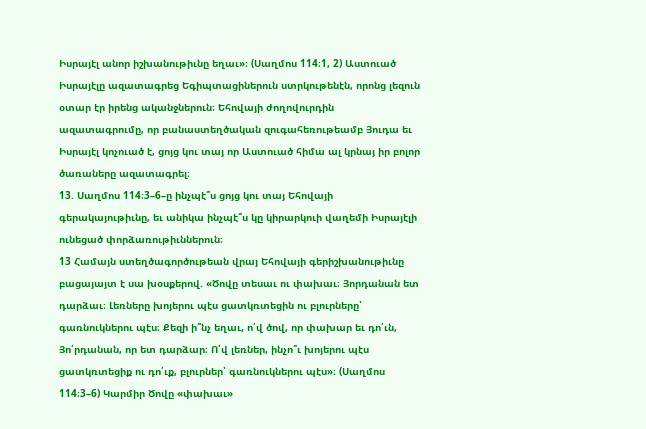Իսրայէլ անոր իշխանութիւնը եղաւ»։ (Սաղմոս 114։1, 2) Աստուած Իսրայէլը ազատագրեց Եգիպտացիներուն ստրկութենէն, որոնց լեզուն օտար էր իրենց ականջներուն։ Եհովայի ժողովուրդին ազատագրումը, որ բանաստեղծական զուգահեռութեամբ Յուդա եւ Իսրայէլ կոչուած է, ցոյց կու տայ որ Աստուած հիմա ալ կրնայ իր բոլոր ծառաները ազատագրել։
13. Սաղմոս 114։3–6–ը ինչպէ՞ս ցոյց կու տայ Եհովայի գերակայութիւնը, եւ անիկա ինչպէ՞ս կը կիրարկուի վաղեմի Իսրայէլի ունեցած փորձառութիւններուն։
13 Համայն ստեղծագործութեան վրայ Եհովայի գերիշխանութիւնը բացայայտ է սա խօսքերով. «Ծովը տեսաւ ու փախաւ։ Յորդանան ետ դարձաւ։ Լեռները խոյերու պէս ցատկռտեցին ու բլուրները՝ գառնուկներու պէս։ Քեզի ի՞նչ եղաւ, ո՛վ ծով, որ փախար եւ դո՛ւն, Յո՛րդանան, որ ետ դարձար։ Ո՛վ լեռներ, ինչո՞ւ խոյերու պէս ցատկռտեցիք ու դո՛ւք, բլուրներ՝ գառնուկներու պէս»։ (Սաղմոս 114։3–6) Կարմիր Ծովը «փախաւ»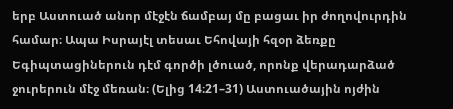երբ Աստուած անոր մէջէն ճամբայ մը բացաւ իր ժողովուրդին համար։ Ապա Իսրայէլ տեսաւ Եհովայի հզօր ձեռքը Եգիպտացիներուն դէմ գործի լծուած, որոնք վերադարձած ջուրերուն մէջ մեռան։ (Ելից 14։21–31) Աստուածային ոյժին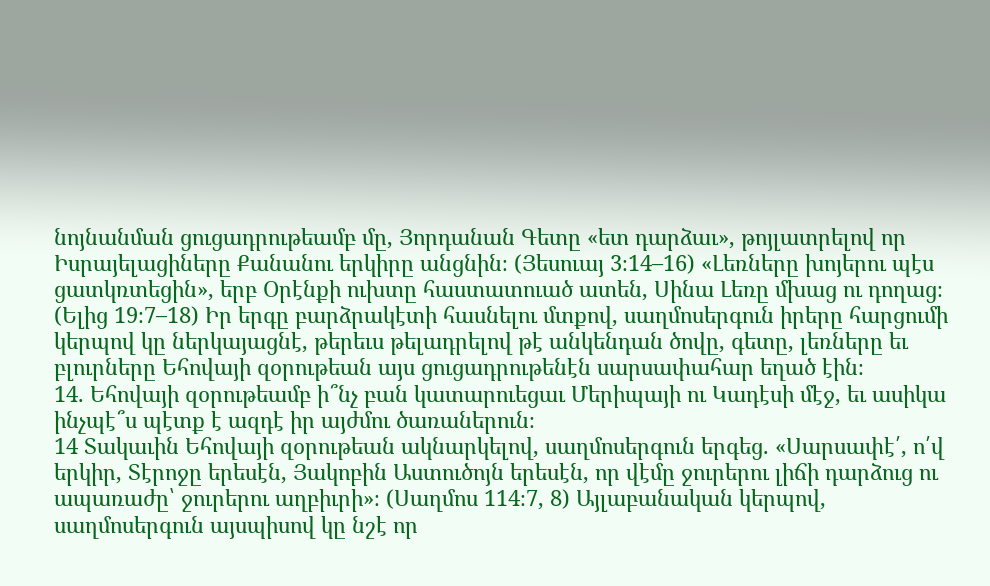նոյնանման ցուցադրութեամբ մը, Յորդանան Գետը «ետ դարձաւ», թոյլատրելով որ Իսրայելացիները Քանանու երկիրը անցնին։ (Յեսուայ 3։14–16) «Լեռները խոյերու պէս ցատկռտեցին», երբ Օրէնքի ուխտը հաստատուած ատեն, Սինա Լեռը մխաց ու դողաց։ (Ելից 19։7–18) Իր երգը բարձրակէտի հասնելու մտքով, սաղմոսերգուն իրերը հարցումի կերպով կը ներկայացնէ, թերեւս թելադրելով թէ անկենդան ծովը, գետը, լեռները եւ բլուրները Եհովայի զօրութեան այս ցուցադրութենէն սարսափահար եղած էին։
14. Եհովայի զօրութեամբ ի՞նչ բան կատարուեցաւ Մերիպայի ու Կադէսի մէջ, եւ ասիկա ինչպէ՞ս պէտք է ազդէ իր այժմու ծառաներուն։
14 Տակաւին Եհովայի զօրութեան ակնարկելով, սաղմոսերգուն երգեց. «Սարսափէ՛, ո՛վ երկիր, Տէրոջը երեսէն, Յակոբին Աստուծոյն երեսէն, որ վէմը ջուրերու լիճի դարձուց ու ապառաժը՝ ջուրերու աղբիւրի»։ (Սաղմոս 114։7, 8) Այլաբանական կերպով, սաղմոսերգուն այսպիսով կը նշէ որ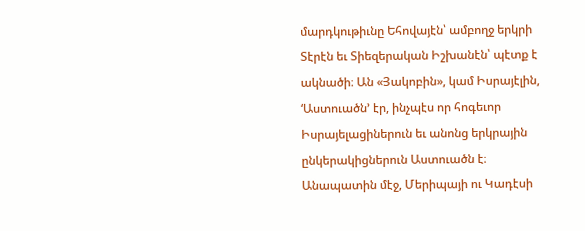մարդկութիւնը Եհովայէն՝ ամբողջ երկրի Տէրէն եւ Տիեզերական Իշխանէն՝ պէտք է ակնածի։ Ան «Յակոբին», կամ Իսրայէլին, ‘Աստուածն’ էր, ինչպէս որ հոգեւոր Իսրայելացիներուն եւ անոնց երկրային ընկերակիցներուն Աստուածն է։ Անապատին մէջ, Մերիպայի ու Կադէսի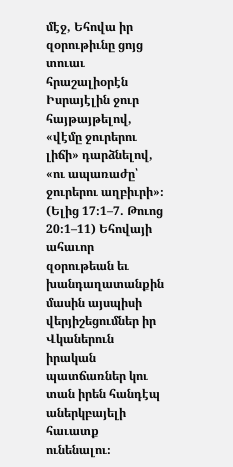մէջ, Եհովա իր զօրութիւնը ցոյց տուաւ հրաշալիօրէն Իսրայէլին ջուր հայթայթելով, «վէմը ջուրերու լիճի» դարձնելով, «ու ապառաժը՝ ջուրերու աղբիւրի»։ (Ելից 17։1–7. Թուոց 20։1–11) Եհովայի ահաւոր զօրութեան եւ խանդաղատանքին մասին այսպիսի վերյիշեցումներ իր Վկաներուն իրական պատճառներ կու տան իրեն հանդէպ աներկբայելի հաւատք ունենալու։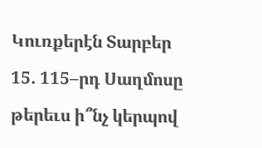Կուռքերէն Տարբեր
15. 115–րդ Սաղմոսը թերեւս ի՞նչ կերպով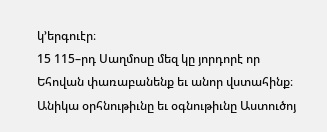կ’երգուէր։
15 115–րդ Սաղմոսը մեզ կը յորդորէ որ Եհովան փառաբանենք եւ անոր վստահինք։ Անիկա օրհնութիւնը եւ օգնութիւնը Աստուծոյ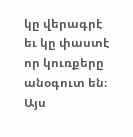կը վերագրէ եւ կը փաստէ որ կուռքերը անօգուտ են։ Այս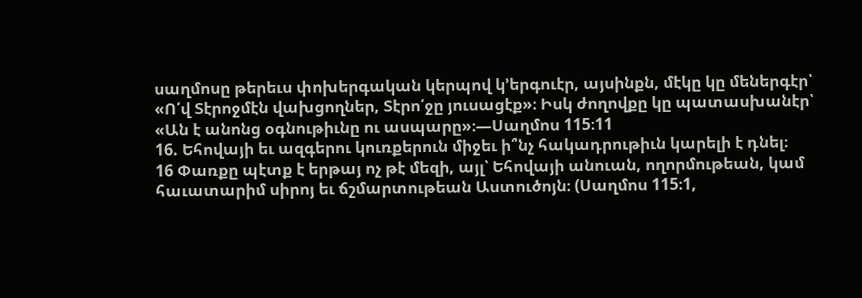սաղմոսը թերեւս փոխերգական կերպով կ’երգուէր, այսինքն, մէկը կը մեներգէր՝ «Ո՛վ Տէրոջմէն վախցողներ, Տէրո՛ջը յուսացէք»։ Իսկ ժողովքը կը պատասխանէր՝ «Ան է անոնց օգնութիւնը ու ասպարը»։—Սաղմոս 115։11
16. Եհովայի եւ ազգերու կուռքերուն միջեւ ի՞նչ հակադրութիւն կարելի է դնել։
16 Փառքը պէտք է երթայ ոչ թէ մեզի, այլ՝ Եհովայի անուան, ողորմութեան, կամ հաւատարիմ սիրոյ եւ ճշմարտութեան Աստուծոյն։ (Սաղմոս 115։1,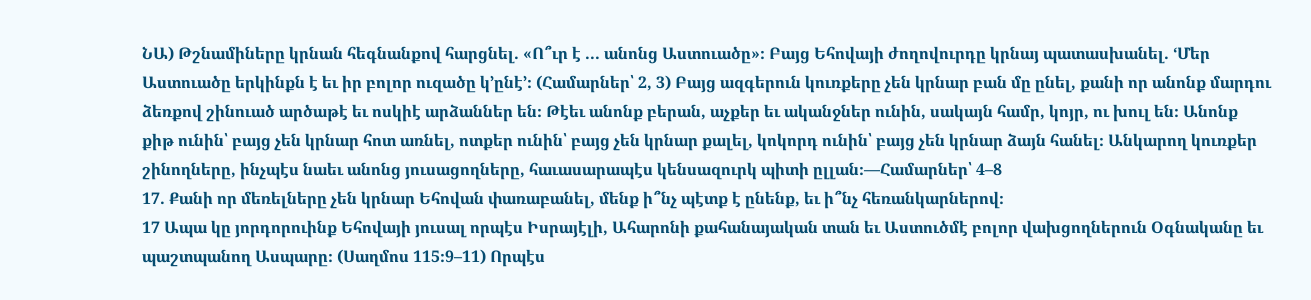ՆԱ) Թշնամիները կրնան հեգնանքով հարցնել. «Ո՞ւր է ... անոնց Աստուածը»։ Բայց Եհովայի ժողովուրդը կրնայ պատասխանել. ‘Մեր Աստուածը երկինքն է եւ իր բոլոր ուզածը կ’ընէ’։ (Համարներ՝ 2, 3) Բայց ազգերուն կուռքերը չեն կրնար բան մը ընել, քանի որ անոնք մարդու ձեռքով շինուած արծաթէ եւ ոսկիէ արձաններ են։ Թէեւ անոնք բերան, աչքեր եւ ականջներ ունին, սակայն համր, կոյր, ու խուլ են։ Անոնք քիթ ունին՝ բայց չեն կրնար հոտ առնել, ոտքեր ունին՝ բայց չեն կրնար քալել, կոկորդ ունին՝ բայց չեն կրնար ձայն հանել։ Անկարող կուռքեր շինողները, ինչպէս նաեւ անոնց յուսացողները, հաւասարապէս կենսազուրկ պիտի ըլլան։—Համարներ՝ 4–8
17. Քանի որ մեռելները չեն կրնար Եհովան փառաբանել, մենք ի՞նչ պէտք է ընենք, եւ ի՞նչ հեռանկարներով։
17 Ապա կը յորդորուինք Եհովայի յուսալ որպէս Իսրայէլի, Ահարոնի քահանայական տան եւ Աստուծմէ բոլոր վախցողներուն Օգնականը եւ պաշտպանող Ասպարը։ (Սաղմոս 115։9–11) Որպէս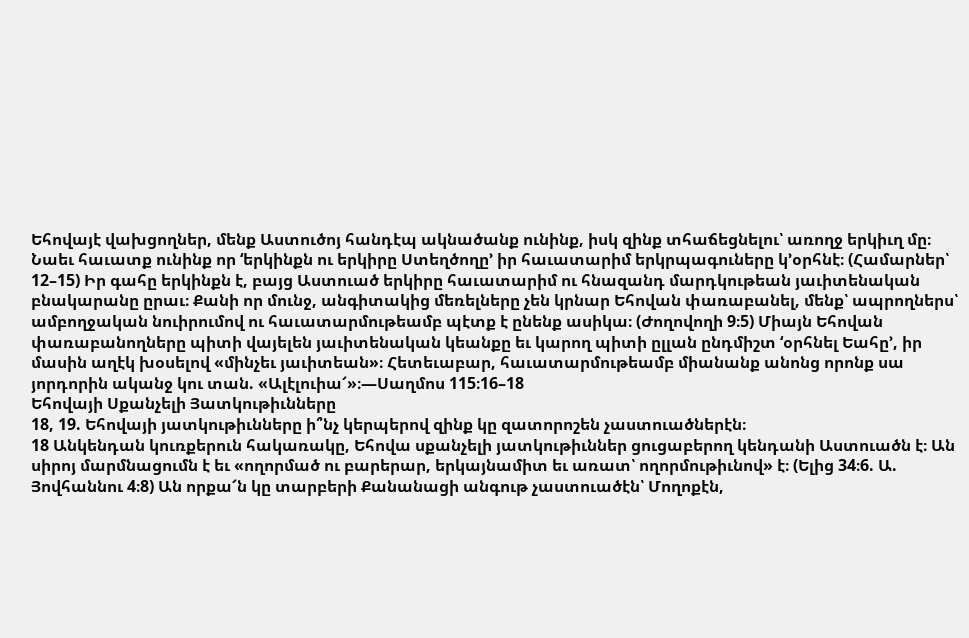Եհովայէ վախցողներ, մենք Աստուծոյ հանդէպ ակնածանք ունինք, իսկ զինք տհաճեցնելու՝ առողջ երկիւղ մը։ Նաեւ հաւատք ունինք որ ‘երկինքն ու երկիրը Ստեղծողը’ իր հաւատարիմ երկրպագուները կ’օրհնէ։ (Համարներ՝ 12–15) Իր գահը երկինքն է, բայց Աստուած երկիրը հաւատարիմ ու հնազանդ մարդկութեան յաւիտենական բնակարանը ըրաւ։ Քանի որ մունջ, անգիտակից մեռելները չեն կրնար Եհովան փառաբանել, մենք՝ ապրողներս՝ ամբողջական նուիրումով ու հաւատարմութեամբ պէտք է ընենք ասիկա։ (Ժողովողի 9։5) Միայն Եհովան փառաբանողները պիտի վայելեն յաւիտենական կեանքը եւ կարող պիտի ըլլան ընդմիշտ ‘օրհնել Եահը’, իր մասին աղէկ խօսելով «մինչեւ յաւիտեան»։ Հետեւաբար, հաւատարմութեամբ միանանք անոնց որոնք սա յորդորին ականջ կու տան. «Ալէլուիա՜»։—Սաղմոս 115։16–18
Եհովայի Սքանչելի Յատկութիւնները
18, 19. Եհովայի յատկութիւնները ի՞նչ կերպերով զինք կը զատորոշեն չաստուածներէն։
18 Անկենդան կուռքերուն հակառակը, Եհովա սքանչելի յատկութիւններ ցուցաբերող կենդանի Աստուածն է։ Ան սիրոյ մարմնացումն է եւ «ողորմած ու բարերար, երկայնամիտ եւ առատ՝ ողորմութիւնով» է։ (Ելից 34։6. Ա. Յովհաննու 4։8) Ան որքա՜ն կը տարբերի Քանանացի անգութ չաստուածէն՝ Մողոքէն,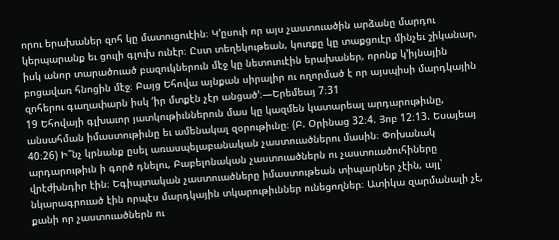որու երախաներ զոհ կը մատուցուէին։ Կ’ըսուի որ այս չաստուածին արձանը մարդու կերպարանք եւ ցուլի գլուխ ունէր։ Ըստ տեղեկութեան, կուռքը կը տաքցուէր մինչեւ շիկանար, իսկ անոր տարածուած բազուկներուն մէջ կը նետուուէին երախաներ, որոնք կ’իյնային բոցավառ հնոցին մէջ։ Բայց Եհովա այնքան սիրալիր ու ողորմած է որ այսպիսի մարդկային զոհերու գաղափարն իսկ ‘իր մտքէն չէր անցած’։—Երեմեայ 7։31
19 Եհովայի գլխաւոր յատկութիւններուն մաս կը կազմեն կատարեալ արդարութիւնը, անսահման իմաստութիւնը եւ ամենակալ զօրութիւնը։ (Բ. Օրինաց 32։4. Յոբ 12։13. Եսայեայ 40։26) Ի՞նչ կրնանք ըսել առասպելաբանական չաստուածներու մասին։ Փոխանակ արդարութիւն ի գործ դնելու, Բաբելոնական չաստուածներն ու չաստուածուհիները վրէժխնդիր էին։ Եգիպտական չաստուածները իմաստութեան տիպարներ չէին, այլ՝ նկարագրուած էին որպէս մարդկային տկարութիւններ ունեցողներ։ Ատիկա զարմանալի չէ, քանի որ չաստուածներն ու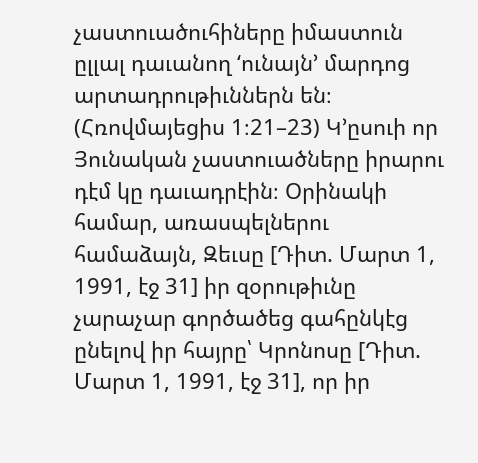չաստուածուհիները իմաստուն ըլլալ դաւանող ‘ունայն’ մարդոց արտադրութիւններն են։ (Հռովմայեցիս 1։21–23) Կ’ըսուի որ Յունական չաստուածները իրարու դէմ կը դաւադրէին։ Օրինակի համար, առասպելներու համաձայն, Զեւսը [Դիտ. Մարտ 1, 1991, էջ 31] իր զօրութիւնը չարաչար գործածեց գահընկէց ընելով իր հայրը՝ Կրոնոսը [Դիտ. Մարտ 1, 1991, էջ 31], որ իր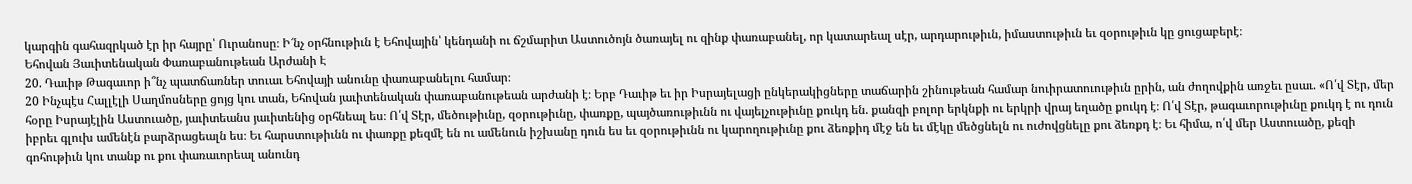կարգին գահազրկած էր իր հայրը՝ Ուրանոսը։ Ի՜նչ օրհնութիւն է Եհովային՝ կենդանի ու ճշմարիտ Աստուծոյն ծառայել ու զինք փառաբանել, որ կատարեալ սէր, արդարութիւն, իմաստութիւն եւ զօրութիւն կը ցուցաբերէ։
Եհովան Յաւիտենական Փառաբանութեան Արժանի Է
20. Դաւիթ Թագաւոր ի՞նչ պատճառներ տուաւ Եհովայի անունը փառաբանելու համար։
20 Ինչպէս Հալլէլի Սաղմոսները ցոյց կու տան, Եհովան յաւիտենական փառաբանութեան արժանի է։ Երբ Դաւիթ եւ իր Իսրայելացի ընկերակիցները տաճարին շինութեան համար նուիրատուութիւն ըրին, ան ժողովքին առջեւ ըսաւ. «Ո՛վ Տէր, մեր հօրը Իսրայէլին Աստուածը, յաւիտեանս յաւիտենից օրհնեալ ես։ Ո՛վ Տէր, մեծութիւնը, զօրութիւնը, փառքը, պայծառութիւնն ու վայելչութիւնը քուկդ են. քանզի բոլոր երկնքի ու երկրի վրայ եղածը քուկդ է։ Ո՛վ Տէր, թագաւորութիւնը քուկդ է ու դուն իբրեւ գլուխ ամենէն բարձրացեալն ես։ Եւ հարստութիւնն ու փառքը քեզմէ են ու ամենուն իշխանը դուն ես եւ զօրութիւնն ու կարողութիւնը քու ձեռքիդ մէջ են եւ մէկը մեծցնելն ու ուժովցնելը քու ձեռքդ է։ Եւ հիմա, ո՛վ մեր Աստուածը, քեզի գոհութիւն կու տանք ու քու փառաւորեալ անունդ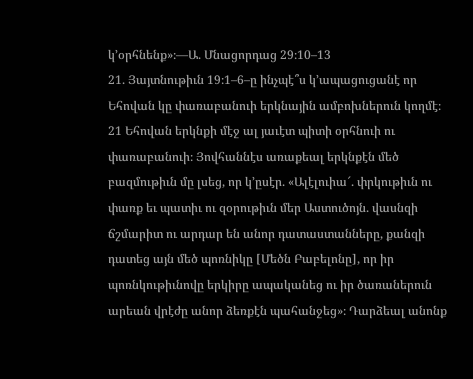կ’օրհնենք»։—Ա. Մնացորդաց 29։10–13
21. Յայտնութիւն 19։1–6–ը ինչպէ՞ս կ’ապացուցանէ որ Եհովան կը փառաբանուի երկնային ամբոխներուն կողմէ։
21 Եհովան երկնքի մէջ ալ յաւէտ պիտի օրհնուի ու փառաբանուի։ Յովհաննէս առաքեալ երկնքէն մեծ բազմութիւն մը լսեց, որ կ’ըսէր. «Ալէլուիա՜. փրկութիւն ու փառք եւ պատիւ ու զօրութիւն մեր Աստուծոյն. վասնզի ճշմարիտ ու արդար են անոր դատաստանները, քանզի դատեց այն մեծ պոռնիկը [Մեծն Բաբելոնը], որ իր պոռնկութիւնովը երկիրը ապականեց ու իր ծառաներուն արեան վրէժը անոր ձեռքէն պահանջեց»։ Դարձեալ անոնք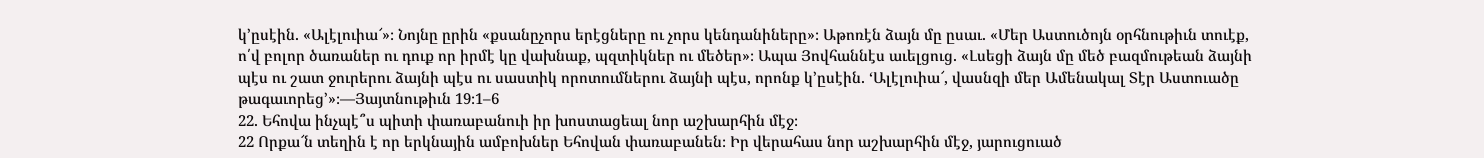կ’ըսէին. «Ալէլուիա՜»։ Նոյնը ըրին «քսանըչորս երէցները ու չորս կենդանիները»։ Աթոռէն ձայն մը ըսաւ. «Մեր Աստուծոյն օրհնութիւն տուէք, ո՛վ բոլոր ծառաներ ու դուք որ իրմէ կը վախնաք, պզտիկներ ու մեծեր»։ Ապա Յովհաննէս աւելցուց. «Լսեցի ձայն մը մեծ բազմութեան ձայնի պէս ու շատ ջուրերու ձայնի պէս ու սաստիկ որոտումներու ձայնի պէս, որոնք կ’ըսէին. ‘Ալէլուիա՜, վասնզի մեր Ամենակալ Տէր Աստուածը թագաւորեց’»։—Յայտնութիւն 19։1–6
22. Եհովա ինչպէ՞ս պիտի փառաբանուի իր խոստացեալ նոր աշխարհին մէջ։
22 Որքա՜ն տեղին է որ երկնային ամբոխներ Եհովան փառաբանեն։ Իր վերահաս նոր աշխարհին մէջ, յարուցուած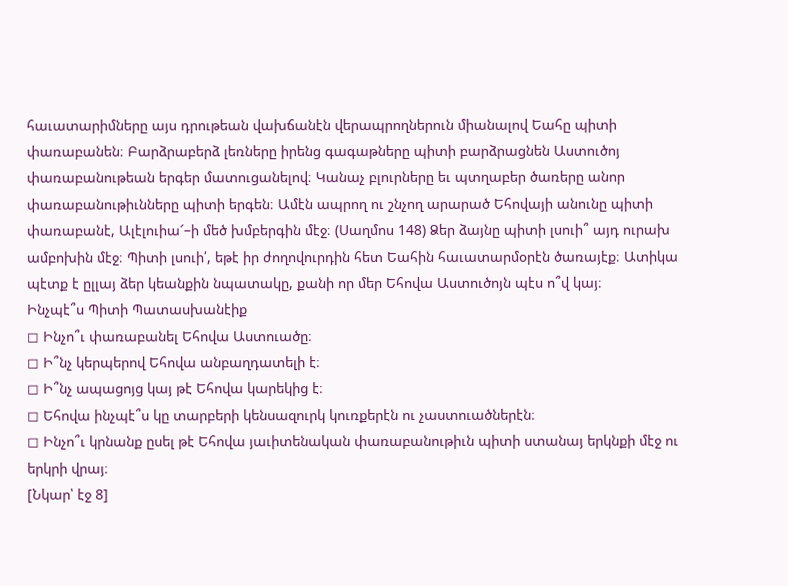հաւատարիմները այս դրութեան վախճանէն վերապրողներուն միանալով Եահը պիտի փառաբանեն։ Բարձրաբերձ լեռները իրենց գագաթները պիտի բարձրացնեն Աստուծոյ փառաբանութեան երգեր մատուցանելով։ Կանաչ բլուրները եւ պտղաբեր ծառերը անոր փառաբանութիւնները պիտի երգեն։ Ամէն ապրող ու շնչող արարած Եհովայի անունը պիտի փառաբանէ, Ալէլուիա՜–ի մեծ խմբերգին մէջ։ (Սաղմոս 148) Ձեր ձայնը պիտի լսուի՞ այդ ուրախ ամբոխին մէջ։ Պիտի լսուի՛, եթէ իր ժողովուրդին հետ Եահին հաւատարմօրէն ծառայէք։ Ատիկա պէտք է ըլլայ ձեր կեանքին նպատակը, քանի որ մեր Եհովա Աստուծոյն պէս ո՞վ կայ։
Ինչպէ՞ս Պիտի Պատասխանէիք
◻ Ինչո՞ւ փառաբանել Եհովա Աստուածը։
◻ Ի՞նչ կերպերով Եհովա անբաղդատելի է։
◻ Ի՞նչ ապացոյց կայ թէ Եհովա կարեկից է։
◻ Եհովա ինչպէ՞ս կը տարբերի կենսազուրկ կուռքերէն ու չաստուածներէն։
◻ Ինչո՞ւ կրնանք ըսել թէ Եհովա յաւիտենական փառաբանութիւն պիտի ստանայ երկնքի մէջ ու երկրի վրայ։
[Նկար՝ էջ 8]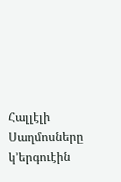Հալլէլի Սաղմոսները կ’երգուէին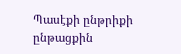Պասէքի ընթրիքի ընթացքին